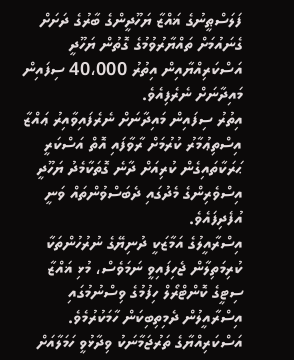ފަލަސްޠީނުގެ ޣައްޒާ ޔަހޫދީންގެ ބާރުގެ ދަށަށް ގެނައުމަށް ތައްޔާރުވުމުގެ ގޮތުން ޔަހޫދީ އަސްކަރިއްޔާއިން އިތުރު 40،000 ސިފައިން މައިދާނަށް ނެރެފިއެވެ.
އިތުރު ސިފައިން މައިދާނަށް ނެރެފައިވާއިރު ޢައްޒާ އިސްތިޢުމާރު ކުރުމަށް ރާވާފައި އޮތް އަސްކަރީ ޙަރަކާތައިގެން ކުރިއަށް ދާނެ ގޮތަކާމެދު ޔަހޫދީ އިސްވެރިންގެ މެދުގައި ދެބަސްވުންތައް ވަނީ އުފެދިފައެވެ.
އިސްރާއީލުގެ އަމާޒަކީ ދުނިޔޭގެ ނުރުހުންތަކާ ކުރިމަތިލާން ޖެހިފައިވީ ނަމަވެސް، މުޅި ޣައްޒާ ސިޓީގެ ކޮންޓްރޯލް ހިފުމުގެ ވިސްނުމުގައި އިސްރާއީލުން ދެމިތިބިކަން ހާމަކުރުމެވެ. އަސްކަރިއްޔާގެ ތަރުޖަމާނަކު ވިދާޅުވީ ހަމަލާއަށް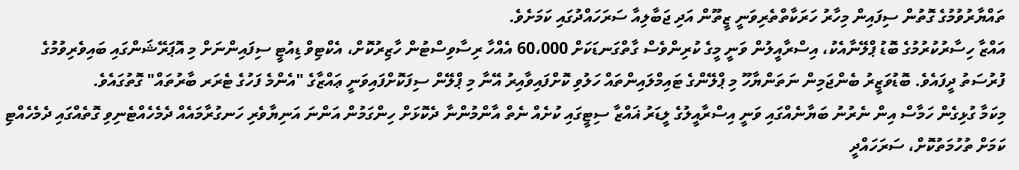ތައްޔާރުވުމުގެ ގޮތުން ސިފައިން މިހާރު ހަރަކާތްތެރިވަނީ ޒީތޫން އަދި ޖަބާލިއާ ސަރަހައްދުގައި ކަމަށެވެ.
އައްޒާ ހިސާރުކުރުމުގެ ބޮޑު ޕްލޭނާއެކު، އިސްރާއީލުން ވަނީ މީގެ ކުރިންވެސް ގާތްގަނޑަކަށް 60،000 އެއްހާ ރިސާވިސްޓުން ހާޒިރުކޮށް، އެކްޓިވް ޑިއުޓީ ސިފައިންނަށް މި އޮޕަރޭޝަންގައި ބައިވެރިވުމުގެ ފުރުސަތު ދީފައެވެ. ބޮޑުވަޒީރު ބެންޖަމިން ނަތަންޔާހޫ މި ޕްލޭންގެ ޓައިމްލައިންތައް ހަލުވި ކޮށްފައިވާއިރު އޭނާ މި ޕްލޭން ސިފަކޮށްފައިވަނީ ޢައްޒާގެ "އެންމެ ފަހުގެ ޓެރަރ ބާރުތައް" ގޮތުގައެވެ.
މިކަމާ ގުޅިގެން ހަމާސް އިން ނެރުނު ބަޔާނެއްގައި ވަނީ އިސްރާއީލުގެ ލީޑަރު ޣައްޒާ ސިޓީގައި ކުށެއް ނެތް އާންމުންނާ ދެކޮޅަށް ހިންގަމުން އަންނަ އަނިޔާވެރި ހަނގުރާމައެއް ދެމެހެއްޓެނިވި ގޮތެއްގައި ދެމެހެއްޓި ކަމަށް ތުހުމަތުކޮށް، ސަރަހައްދީ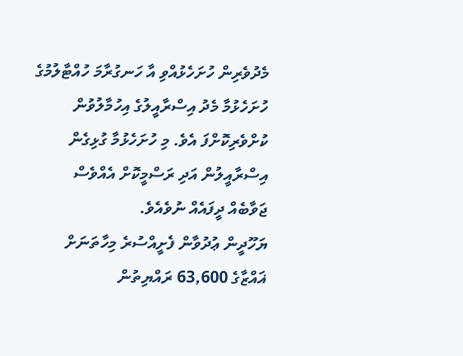މެދުވެރިން ހުށަހެޅުއްވި އާ ހަނގުރާމަ ހުއްޓާލުމުގެ ހުށަހެޅުމާ މެދު އިސްރާއީލުގެ އިހުމާލުވުން ކުށްވެރިކޮށްފަ އެވެ. މި ހުށަހެޅުމާ ގުޅިގެން އިސްރާއީލުން އަދި ރަސްމީކޮށް އެއްވެސް ޖަވާބެއް ދީފައެއް ނުވެއެވެ.
ޔަހޫދީން ޢުދުވާން ފެށީއްސުރެ މިހާތަނަށް ޣައްޒާގެ 63,600 ރައްޔިތުން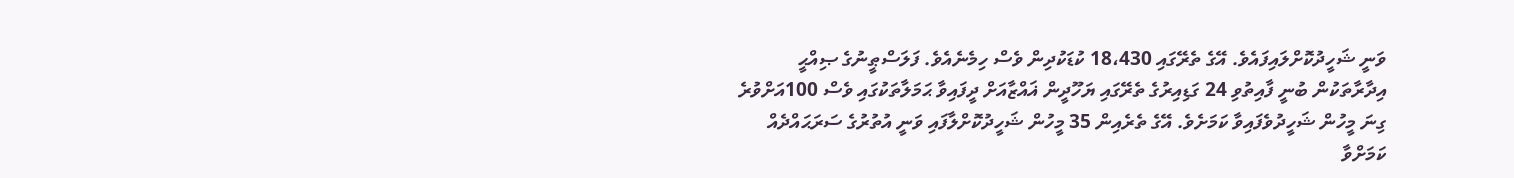ވަނީ ޝަހީދުކޮށްލައިފައެވެ. އޭގެ ތެރޭގައި 18،430 ކުޑަކުދިން ވެސް ހިމެނެއެވެ. ފަލަސްޠީނުގެ ޞިއްޙީ އިދާރާތަކުން ބުނީ ފާއިތުވި 24 ގަޑިއިރުގެ ތެރޭގައި ޔަހޫދީން ޣައްޒާއަށް ދީފައިވާ ޙަމަލާތަކުގައި ވެސް 100އަށްވުރެ ގިނަ މީހުން ޝަހީދުވެފައިވާ ކަމަށެވެ. އޭގެ ތެރެއިން 35 މީހުން ޝަހީދުކޮށްލާފައި ވަނީ އުތުރުގެ ސަރަޙައްދެއް ކަމަށްވާ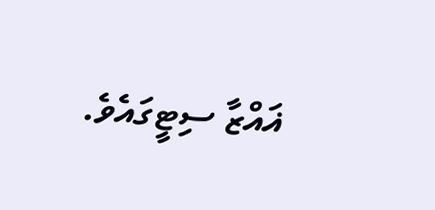ޣައްޒާ ސިޓީގައެވެ.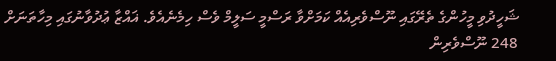ޝަހީދުވި މީހުންގެ ތެރޭގައި ނޫސްވެރިއެއް ކަމަށްވާ ރަސްމީ ސަލީމް ވެސް ހިމެނެއެވެ. ޣައްޒާ ޢުދުވާނުގައި މިހާތަނަށް 248 ނޫސްވެރިން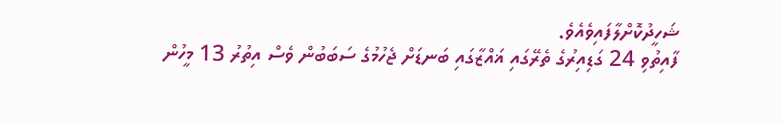ޝަހީދުކޮށްލާފައިވެއެވެ.
ފާއިތުވި 24 ގަޑިއިރުގެ ތެރޭގައި ޣައްޒާގައި ބަނޑަށް ޖެހުމުގެ ސަބަބުން ވެސް އިތުރު 13 މީހުން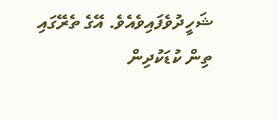ޝަހީދުވެފައިވެއެވެ. އޭގެ ތެރޭގައި ތިން ކުޑަކުދިން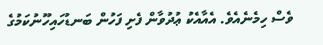ވެސް ހިމެނެއެވެ. އެއާއެކު ޢުދުވާން ފެށި ފަހުން ބަނޑުހައިހޫނުކަމުގެ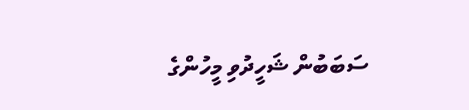ސަބަބުން ޝަހީދުވި މީހުންގެ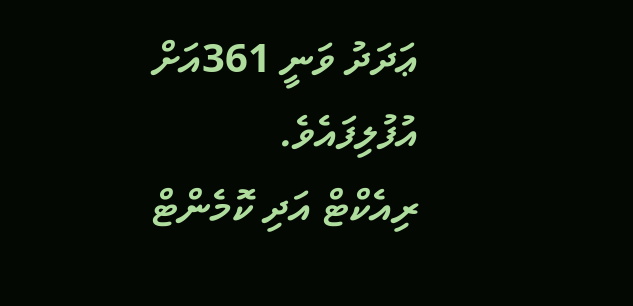ޢަދަދު ވަނީ 361އަށް އުފުލިފައެވެ.
ރިއެކްޓް އަދި ކޮމެންޓް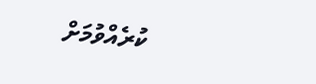ކުރެއްވުމަށް